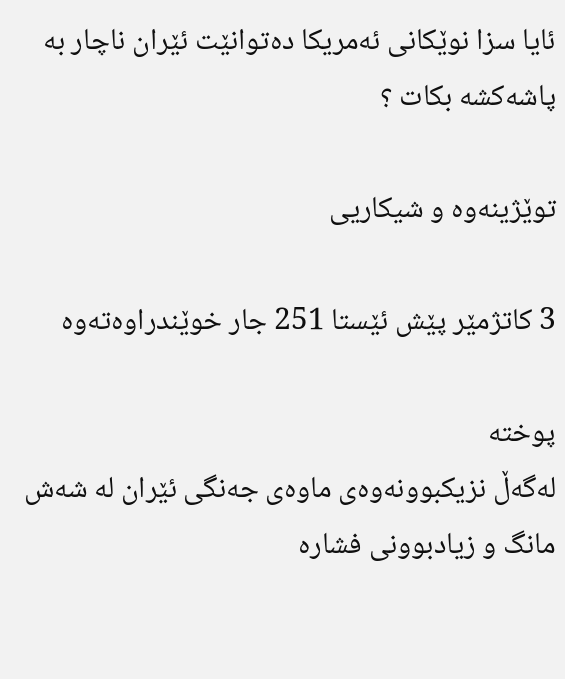ئایا سزا نوێکانی ئەمریکا دەتوانێت ئێران ناچار بە پاشەکشە بکات ؟

توێژینەوە و شیکاریی

3 کاتژمێر پێش ئێستا‌ 251 جار خوێندراوه‌ته‌وه

پوختە
لەگەڵ نزیکبوونەوەی ماوەى جەنگی ئێران لە شەش مانگ و زیادبوونی فشارە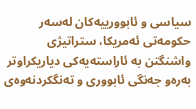سیاسی و ئابوورییەکان لەسەر حکومەتی ئەمریکا، ستراتیژی واشنگتن بە ئاراستەیەکی دیاریکراوتر بەرەو جەنگی ئابووری و تەنگکردنەوەی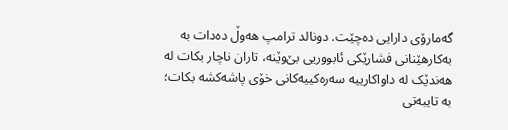گەمارۆی دارایی دەچێت. دونالد ترامپ هەوڵ دەدات بە بەکارهێنانی فشارێکی ئابووریی بێ‌وێنە، تاران ناچار بکات لە هەندێک لە داواکارییە سەرەکییەکانی خۆی پاشەکشە بکات؛ بە تایبەتی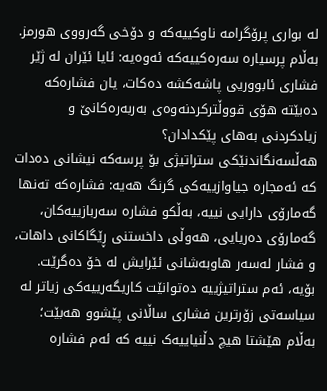لە بواری پرۆگرامە ناوکییەکە و دۆخی گەرووى هورمز.
بەڵام پرسیارە سەرەکییەکە ئەوەیە: ئایا ئێران لە ژێر فشاری ئابووریی پاشەکشە دەکات، یان فشارەکە دەبێتە هۆی قووڵترکردنەوەی بەربەرەکانێ و زیادکردنی بەهاى پێکدادان؟
هەڵسەنگاندنێکى ستراتیژی بۆ پرسەکە نیشانى دەدات کە ئەمجارە جیاوازییەکی گرنگ هەیە: فشارەکە تەنها گەمارۆی دارایی نییە، بەڵکو فشارە سەربازییەکان، گەمارۆى دەریایی، هەوڵی داخستنی ڕێگاکانی داهات، و فشار لەسەر هاوبەشانی ئێرایش لە خۆ دەگرێت.
بۆیە، ئەم ستراتیژییە دەتوانێت کاریگەرییەکی زیاتر لە سیاسەتى زۆرترین فشاری ساڵانی پێشوو هەبێت؛ بەڵام هێشتا هیچ دڵنیاییەک نییە کە ئەم فشارە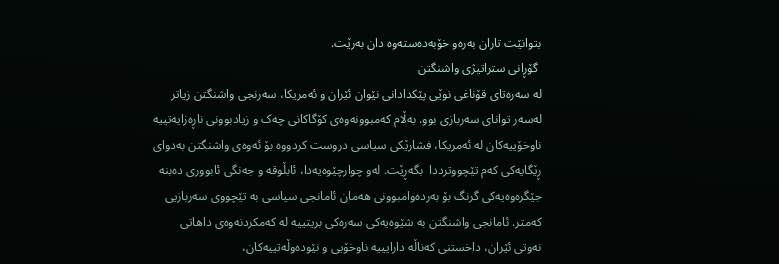بتوانێت تاران بەرەو خۆبەدەستەوە دان بەرێت.
 گۆڕانی ستراتیژی واشنگتن
لە سەرەتای قۆناغی نوێی پێکدادانی نێوان ئێران و ئەمریکا، سەرنجی واشنگتن زیاتر لەسەر توانای سەربازی بوو. بەڵام کەمبوونەوەی کۆگاکانی چەک و زیادبوونی ناڕەزایەتییە ناوخۆییەکان لە ئەمریکا، فشارێکی سیاسی دروست کردووە بۆ ئەوەی واشنگتن بەدوای ڕێگایەکی کەم‌ تێچووترددا  بگەڕێت. لەو چوارچێوەیەدا، ئابڵوقە و جەنگی ئابووری دەبنە جێگرەوەیەکی گرنگ بۆ بەردەوامبوونی هەمان ئامانجی سیاسی بە تێچووى سەربازیی کەمتر. ئامانجی واشنگتن بە شێوەیەکی سەرەکی بریتییە لە کەمکردنەوەی داهاتی نەوتی ئێران، داخستنی کەناڵە دارایییە ناوخۆیی و نێودەوڵەتییەکان،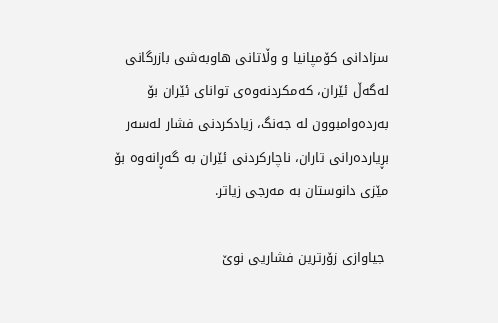سزا‌دانی کۆمپانیا و وڵاتانی هاوبەشی بازرگانی لەگەڵ ئێران، کەمکردنەوەی توانای ئێران بۆ بەردەوامبوون لە جەنگ، زیادکردنی فشار لەسەر بڕیارده‌رانی تاران، ناچارکردنی ئێران بە گەڕانەوە بۆ مێزی دانوستان بە مەرجی زیاتر.

 جیاوازی زۆرترین فشاریی نوێ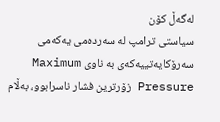لەگەڵ کۆن
سیاستی ترامپ لە سەردەمی یەکەمی سەرۆکایەتییەکەی بە ناوی Maximum Pressure زۆرترین فشار ناسرابوو، بەڵام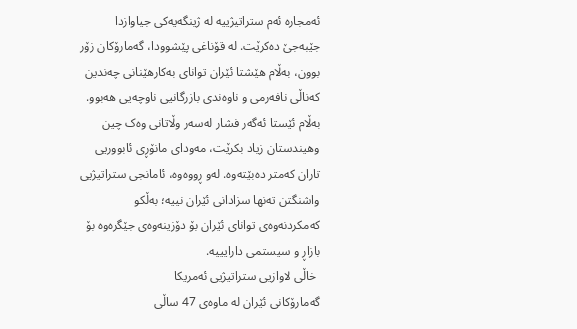ئەمجارە ئەم ستراتیژییە لە ژینگەیەکی جیاوازدا جێبەجێ دەکرێت. لە قۆناغی پێشوودا، گەمارۆکان زۆر بوون، بەڵام هێشتا ئێران توانای بەکارهێنانی چەندین کەناڵی نافەرمی و ناوەندی بازرگانیی ناوچەیی هەبوو. بەڵام ئێستا ئەگەر فشار لەسەر وڵاتانی وەک چین وهیندستان زیاد بکرێت، مەودای مانۆڕی ئابووریی تاران کەمتر دەبێتەوە. لەو ڕووەوە، ئامانجی ستراتیژیی واشنگتن تەنها سزا‌دانی ئێران نییە؛ بەڵکو کەمکردنەوەی توانای ئێران بۆ دۆزینەوەی جێگرەوە بۆ بازاڕ و سیستمی دارایییە.
 خاڵی لاوازیی ستراتیژیی ئەمریکا
گەمارۆکانی ئێران لە ماوەی 47 ساڵى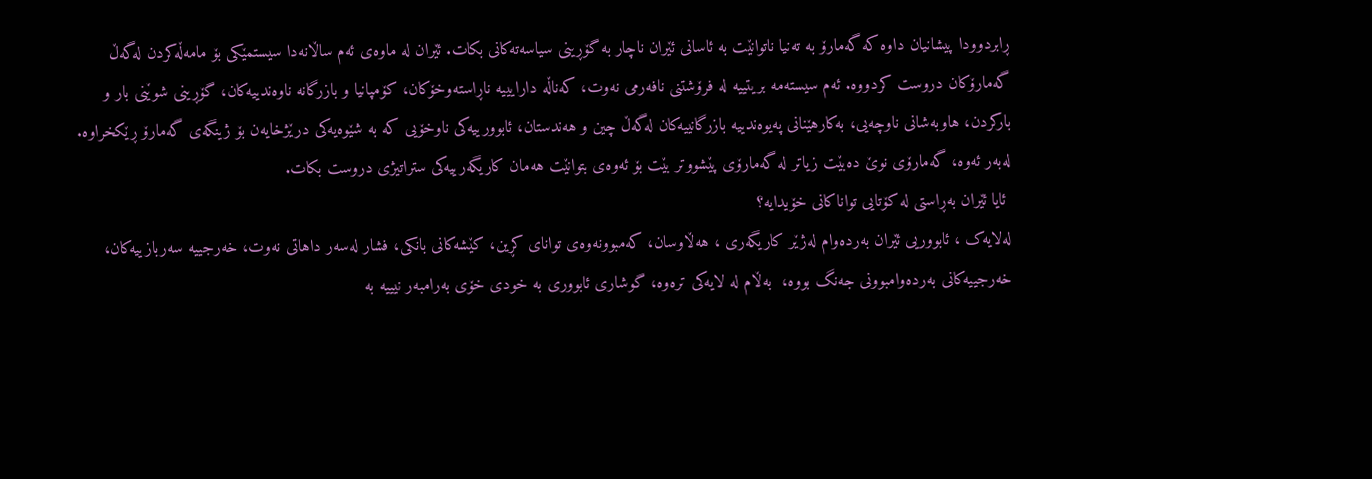ڕابردوودا پیشانیان داوە کە گەمارۆ بە تەنیا ناتوانێت بە ئاسانی ئێران ناچار بە گۆڕینی سیاسەتەکانى بکات. ئێران لە ماوەی ئەم ساڵانەدا سیستمێکی بۆ مامەڵەکردن لەگەڵ گەمارۆکان دروست کردووە. ئەم سیستەمە بریتییە لە فرۆشتنی نافەرمی نەوت، کەناڵە دارایییە ناڕاستەوخۆکان، کۆمپانیا و بازرگانە ناوەندییەکان، گۆڕینی شوێنی بار و بارکردن، هاوبەشانی ناوچەیی، بەکارهێنانی پەیوەندییە بازرگانییەکان لەگەڵ چین و هەندستان، ئابوورییەکى ناوخۆیی کە بە شێوەیەکی درێژخایەن بۆ ژینگەی گەمارۆ ڕێکخراوە. لەبەر ئەوە، گەمارۆی نوێ دەبێت زیاتر لە گەمارۆی پێشووتر بێت بۆ ئەوەی بتوانێت هەمان کاریگەرییەکی ستراتیژی دروست بکات.
 ئایا ئێران بەڕاستی لە کۆتایی تواناکانی خۆیدایە؟
لەلایەک ، ئابووریی ئێران بەردەوام لەژێر کاریگەرى ، هەڵاوسان، کەمبوونەوەی توانای کڕین، کێشەکانی بانکی، فشار لەسەر داهاتی نەوت، خەرجییە سەربازییەکان، خەرجییەکانی بەردەوامبوونی جەنگ بووە،  بەڵام لە لایەکی ترەوە، گوشارى ئابووری بە خودى خۆی بەرامبەر نیییە بە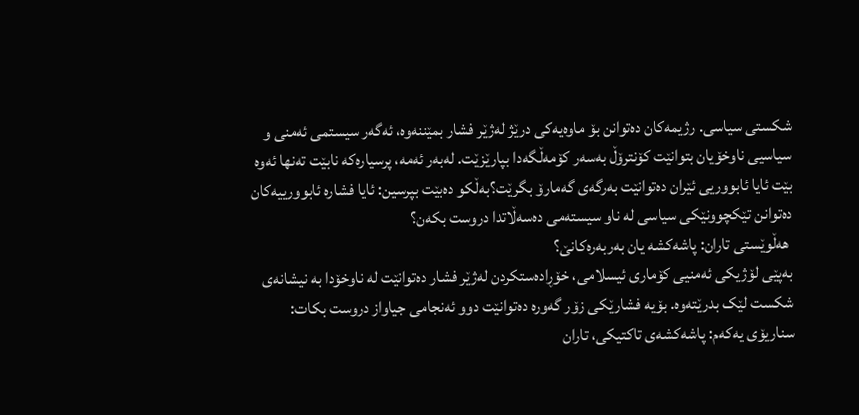شکستی سیاسی. رژیمەکان دەتوانن بۆ ماوەیەکی درێژ لەژێر فشار بمێننەوە، ئەگەر سیستمی ئەمنی و سیاسیی ناوخۆیان بتوانێت کۆنترۆڵ بەسەر کۆمەڵگەدا بپارێزێت. لەبەر ئەمە، پرسیارەکە نابێت تەنها ئەوە بێت ئایا ئابووریی ئێران دەتوانێت بەرگەی گەمارۆ بگرێت؟بەڵکو دەبێت بپرسین: ئایا فشارە ئابوورییەکان دەتوانن تێکچوونێکی سیاسی لە ناو سیستەمی دەسەڵاتدا دروست بکەن؟
 هەڵوێستی تاران: پاشەکشە یان بەربەرەکانێ؟
بەپێی لۆژیکی ئەمنیی کۆماری ئیسلامی، خۆڕادەستکردن لەژێر فشار دەتوانێت لە ناوخۆدا بە نیشانەی شکست لێک بدرێتەوە. بۆیە فشارێکی زۆر گەورە دەتوانێت دوو ئەنجامی جیاواز دروست بکات:
سناریۆی یەکەم: پاشەکشەی تاکتیکی، تاران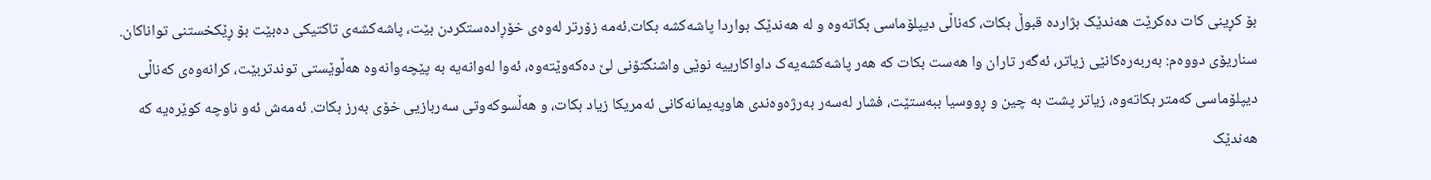بۆ کڕینی کات دەکرێت هەندێک بژاردە قبوڵ بکات، کەناڵی دیپلۆماسی بکاتەوە و لە هەندێک بواردا پاشەکشە بکات.ئەمە زۆرتر لەوەی خۆڕادەستکردن بێت، پاشەکشەی تاکتیکی دەبێت بۆ ڕێکخستنی تواناکان.
سناریۆی دووەم: بەربەرەکانێى زیاتر، ئەگەر تاران وا هەست بکات کە هەر پاشەکشەیەک داواکارییە نوێی واشنگتۆنى لێ دەکەوێتەوە، ئەوا لەوانەیە بە پێچەوانەوە هەڵوێستى توندتربێت، کرانەوەى کەناڵی دیپلۆماسی کەمتر بکاتەوە، زیاتر پشت بە چین و ڕووسیا ببەستێت، فشار لەسەر بەرژەوەندى هاوپەیمانەکانی ئەمریکا زیاد بکات، و هەڵسوکەوتی سەربازیی خۆی بەرز بکات. ئەمەش ئەو ناوچە کوێرەیە کە هەندێک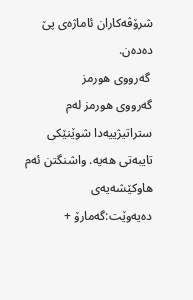شرۆڤەکاران ئاماژەی پێ دەدەن.
 گەرووى هورمز
گەرووى هورمز لەم ستراتیژییەدا شوێنێکی تایبەتی هەیە. واشنگتن ئەم هاوکێشەیەى دەیەوێت:گەمارۆ +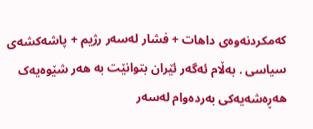کەمکردنەوەی داهات + فشار لەسەر رژیم + پاشەکشەی سیاسی . بەڵام ئەگەر ئێران بتوانێت بە هەر شێوەیەک هەڕەشەیەکی بەردەوام لەسەر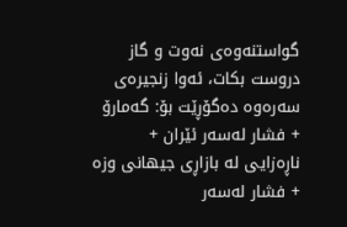گواستنەوەی نەوت و گاز دروست بکات، ئەوا زنجیرەی سەرەوە دەگۆڕێت بۆ: گەمارۆ + فشار لەسەر ئێران + ناڕەزایی لە بازاڕی جیهانی وزە + فشار لەسەر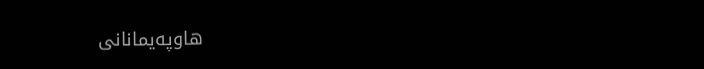هاوپەیمانانی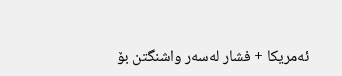ئەمریکا + فشار لەسەر واشنگتن بۆ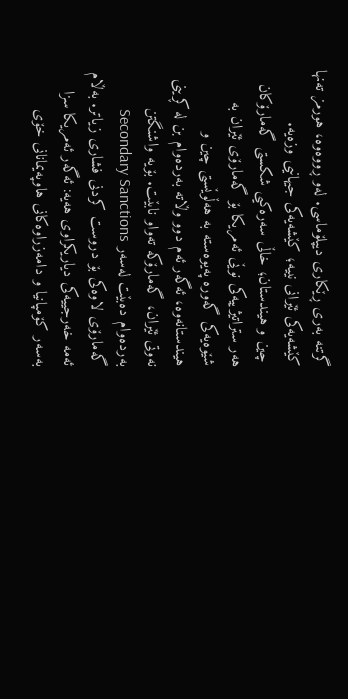گرتنە بەرى ڕێکارى دیپلۆماسی. لەو ڕووەوە، هورمز تەنها کێشەیەکی ئێرانی نییە؛ کێشەیەکی جیهانیی وزەیە.
 چین و هیندستان؛ خاڵی سەرەکیی شکستی گەمارۆکان
هەر ستراتیژییەکی نوێی ئەمریکا بۆ گەمارۆی ئێران بە شێوەیەکی گەورە پەیوەستە بە هەڵوێستی چین و هیندستانەوە، ئەگەر ئەم دوو وڵاتە بەردەوام بن لە کڕینی نەوتی ئێران، گەمارۆکە تەواو نابێت. بۆیە واشنگتن بەردەوام دەبێت لەسەر Secondary Sanctions گەمارۆی لاوەکی بۆ دروست کردنى فشارى زیاتر. بەڵام ئەمە خەرجییەکی دیاریکراوی هەیە: ئەگەر ئەمریکا سزا بەسەر کۆمپانیا و دامەزراوەکانی هاوپەیمانانی خۆی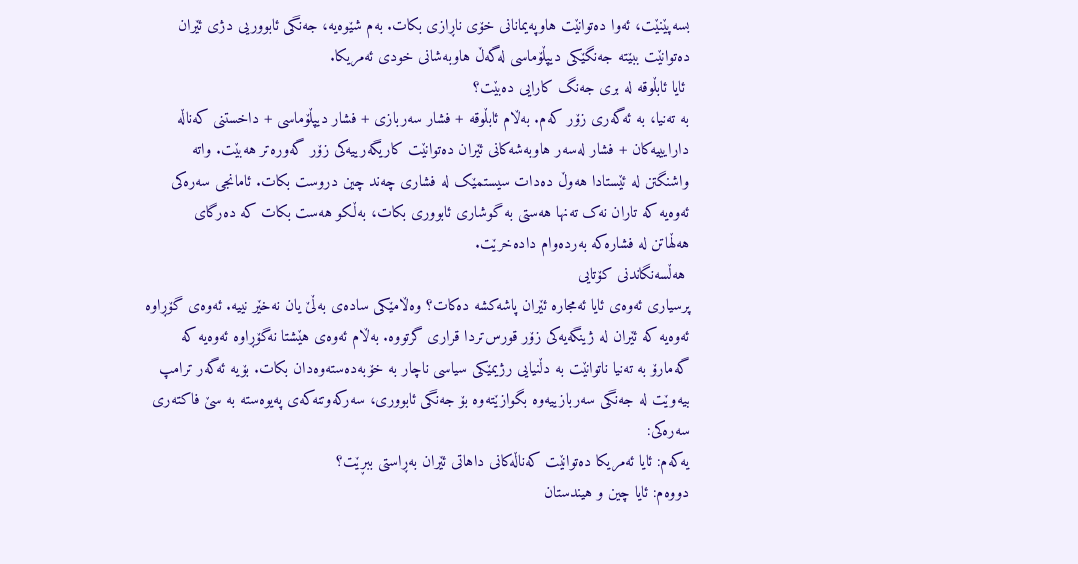بسەپێنێت، ئەوا دەتوانێت هاوپەیمانانی خۆی ناڕازی بکات. بەم شێوەیە، جەنگی ئابووریی دژی ئێران دەتوانێت ببێتە جەنگێکی دیپڵۆماسی لەگەڵ هاوبەشانی خودی ئەمریکا.
 ئایا ئابڵوقە لە بری جەنگ کارایی دەبێت؟
بە تەنیا، بە ئەگەری زۆر کەم. بەڵام ئابڵوقە + فشار سەربازی + فشار دیپڵۆماسی + داخستنی کەناڵە دارایییەکان + فشار لەسەر هاوبەشەکانی ئێران دەتوانێت کاریگەرییەکی زۆر گەورەتر هەبێت. واتە واشنگتن لە ئێستادا هەوڵ دەدات سیستمێک لە فشاری چەند چین دروست بکات. ئامانجی سەرەکی ئەوەیە کە تاران نەک تەنها هەستی بە گوشارى ئابووری بکات، بەڵکو هەست بکات کە دەرگای هەڵهاتن لە فشارەکە بەردەوام دادەخرێت.
 هەڵسەنگاندنی کۆتایی
پرسیاری ئەوەى ئایا ئەمجارە ئێران پاشەکشە دەکات؟ وەڵامێکی سادەی بەڵێ یان نەخێر نییە. ئەوەی گۆڕاوە ئەوەیە کە ئێران لە ژینگەیەکی زۆر قورس‌تردا قرارى گرتووە. بەڵام ئەوەی هێشتا نەگۆڕاوە ئەوەیە کە گەمارۆ بە تەنیا ناتوانێت بە دڵنیایی رژیمێکی سیاسی ناچار بە خۆبەدەستەوەدان بکات. بۆیە ئەگەر ترامپ بیەوێت لە جەنگى سەربازییەوە بگوازێتەوە بۆ جەنگی ئابووری، سەرکەوتنەکەی پەیوەستە بە سێ فاکتەری سەرەکی:
یەکەم: ئایا ئەمریکا دەتوانێت کەناڵەکانی داهاتی ئێران بەڕاستی ببڕێت؟
دووەم: ئایا چین و هیندستان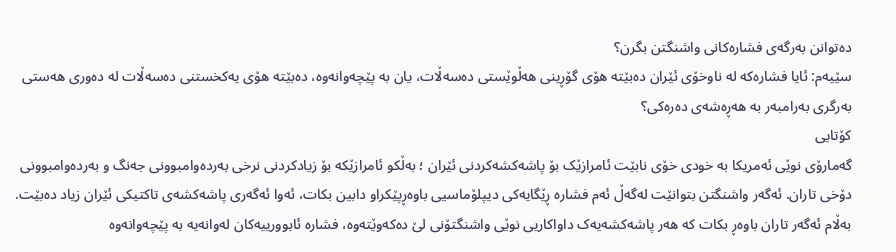دەتوانن بەرگەی فشارەکانی واشنگتن بگرن؟
سێیەم: ئایا فشارەکە لە ناوخۆی ئێران دەبێتە هۆی گۆڕینی هەڵوێستی دەسەڵات، یان بە پێچەوانەوە، دەبێتە هۆی یەکخستنی دەسەڵات لە دەوری هەستی بەرگری بەرامبەر بە هەڕەشەی دەرەکی؟
کۆتایی
گەمارۆی نوێی ئەمریکا بە خودی خۆی نابێت ئامرازێک بۆ پاشەکشەکردنی ئێران ؛ بەڵکو ئامرازێکە بۆ زیادکردنی نرخی بەردەوامبوونی جەنگ و بەردەوامبوونی دۆخى تاران. ئەگەر واشنگتن بتوانێت لەگەڵ ئەم فشارە ڕێگایەکی دیپلۆماسیی باوەڕپێکراو دابین بکات، ئەوا ئەگەری پاشەکشەی تاکتیکی ئێران زیاد دەبێت. بەڵام ئەگەر تاران باوەڕ بکات کە هەر پاشەکشەیەک داواکاریی نوێی واشنگتۆنى لێ دەکەوێتەوە، فشارە ئابوورییەکان لەوانەیە بە پێچەوانەوە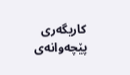کاریگەری پێچەوانەى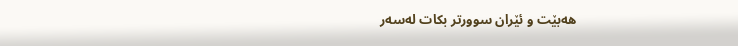هەبێت و ئێران سوورتر بکات لەسەر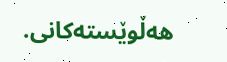هەڵوێستەکانى.